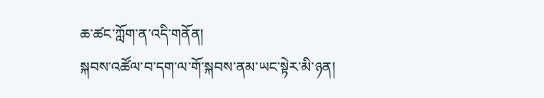ཆ་ཚང་ཀློག་ན་འདི་གནོན།
སྐབས་འཚོལ་བ་དག་ལ་གོ་སྐབས་ནམ་ཡང་སྟེར་མི་ཉན།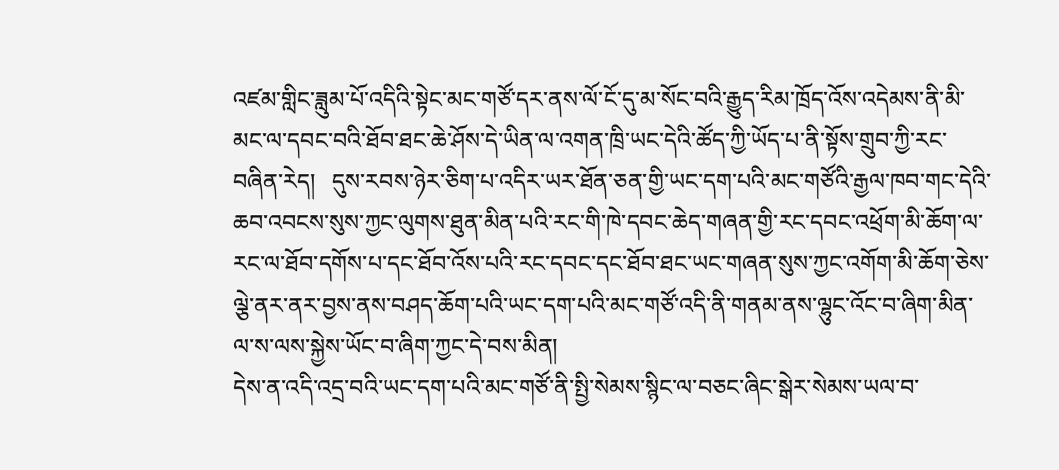འཛམ་གླིང་ཟླུམ་པོ་འདིའི་སྟེང་མང་གཙོ་དར་ནས་ལོ་ངོ་དུ་མ་སོང་བའི་རྒྱུད་རིམ་ཁྲོད་འོས་འདེམས་ནི་མི་མང་ལ་དབང་བའི་ཐོབ་ཐང་ཆེ་ཤོས་དེ་ཡིན་ལ་འགན་ཁྲི་ཡང་དེའི་ཚོད་ཀྱི་ཡོད་པ་ནི་སྟོས་གྲུབ་ཀྱི་རང་བཞིན་རེད།   དུས་རབས་ཉེར་ཅིག་པ་འདིར་ཡར་ཐོན་ཅན་གྱི་ཡང་དག་པའི་མང་གཙོའི་རྒྱལ་ཁབ་གང་དེའི་ཆབ་འབངས་སུས་ཀྱང་ལུགས་ཐུན་མིན་པའི་རང་གི་ཁེ་དབང་ཆེད་གཞན་གྱི་རང་དབང་འཕྲོག་མི་ཆོག་ལ་རང་ལ་ཐོབ་དགོས་པ་དང་ཐོབ་འོས་པའི་རང་དབང་དང་ཐོབ་ཐང་ཡང་གཞན་སུས་ཀྱང་འགོག་མི་ཆོག་ཅེས་ལྕེ་ནར་ནར་བྱས་ནས་བཤད་ཆོག་པའི་ཡང་དག་པའི་མང་གཙོ་འདི་ནི་གནམ་ནས་ལྷུང་འོང་བ་ཞིག་མིན་ལ་ས་ལས་སྐྱེས་ཡོང་བ་ཞིག་ཀྱང་དེ་བས་མིན།
དེས་ན་འདི་འདྲ་བའི་ཡང་དག་པའི་མང་གཙོ་ནི་སྤྱི་སེམས་སྙིང་ལ་བཅང་ཞིང་སྒེར་སེམས་ཡལ་བ་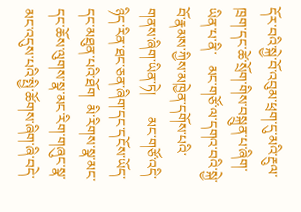དོར་བའི་སྐྱེ་བོ་འབུམ་ཕྲག་དུ་མའི་རྔུལ་ཁྲག་དང་ཚེ་སྲོག་གིས་བསྐྲུན་པ་ཞིག་ཡིན་པ་ནི་   མང་གཙོ་ལ་དགའ་བའི་སྐྱེ་བོ་རྣམས་ཀྱིས་མཁྱེན་དགོས་པའི་གནས་ཞིག་ཡིན་ཏེ།      མང་གཙོ་འདི་ཉིད་རིན་ཐང་ཅན་ཞིག་དང་དངོས་ཡོད་དང་མཐུན་པའི་ཐོག  མི་རིགས་སྣ་མང་དང་ཆོས་ལུགས་སྣ་མང་རིག་གཞུང་སྣ་མང་འདུས་པའི་སྤྱི་ཚོགས་ཞིག་ཞི་བདེ་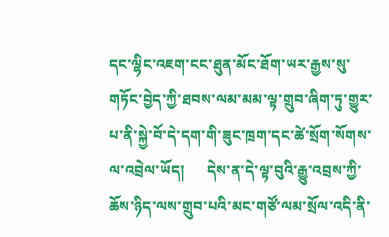དང་ལྷིང་འཇག་ངང་ཐུན་མོང་ཐོག་ཡར་རྒྱས་སུ་གཏོང་བྱེད་ཀྱི་ཐབས་ལམ་མམ་ལྟ་གྲུབ་ཞིག་ཏུ་གྱུར་པ་ནི་སྐྱེ་བོ་དེ་དག་གི་ཟུང་ཁྲག་དང་ཚེ་སྲོག་སོགས་ལ་འབྲེལ་ཡོད།      དེས་ན་དེ་ལྟ་བུའི་རྒྱུ་འབྲས་ཀྱི་ཆོས་ཉིད་ལས་གྲུབ་པའི་མང་གཙོ་ལམ་སྲོལ་འདི་ནི་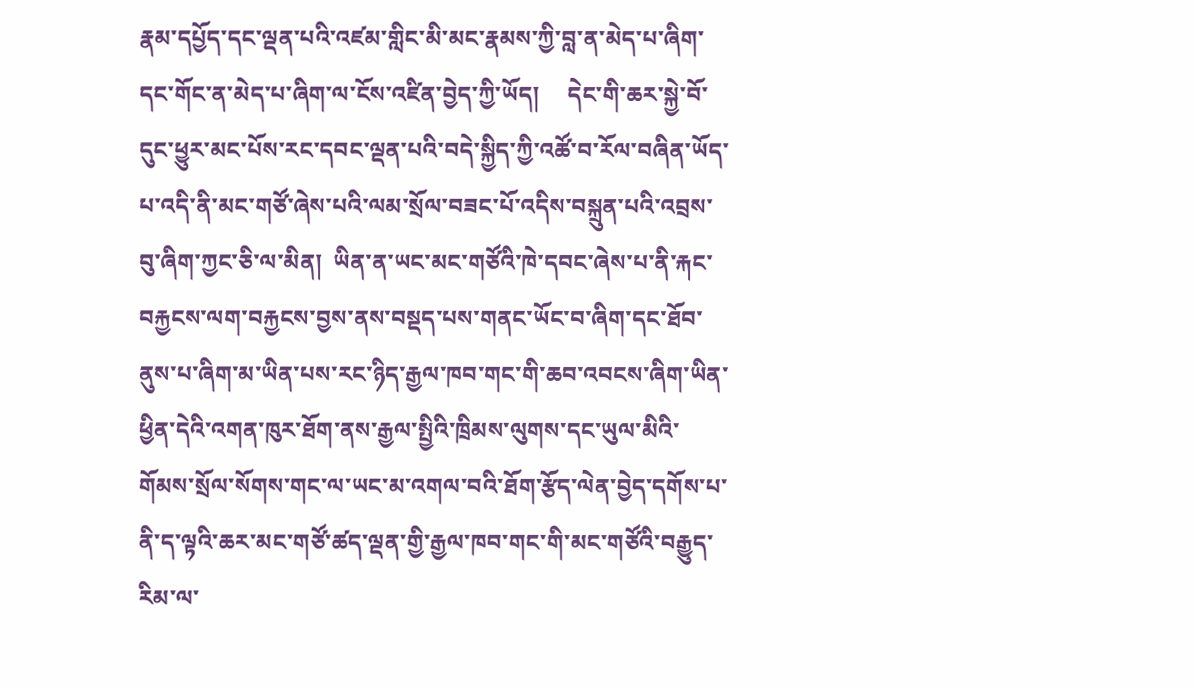རྣམ་དཔྱོད་དང་ལྡན་པའི་འཛམ་གླིང་མི་མང་རྣམས་ཀྱི་བླ་ན་མེད་པ་ཞིག་དང་གོང་ན་མེད་པ་ཞིག་ལ་ངོས་འཛིན་བྱེད་ཀྱི་ཡོད།     དེང་གི་ཆར་སྐྱེ་བོ་དུང་ཕྱུར་མང་པོས་རང་དབང་ལྡན་པའི་བདེ་སྐྱིད་ཀྱི་འཚོ་བ་རོལ་བཞིན་ཡོད་པ་འདི་ནི་མང་གཙོ་ཞེས་པའི་ལམ་སྲོལ་བཟང་པོ་འདིས་བསྐྲུན་པའི་འབྲས་བུ་ཞིག་ཀྱང་ཅི་ལ་མིན།  ཡིན་ན་ཡང་མང་གཙོའི་ཁེ་དབང་ཞེས་པ་ནི་རྐང་བརྐྱངས་ལག་བརྐྱངས་བྱས་ནས་བསྡད་པས་གནང་ཡོང་བ་ཞིག་དང་ཐོབ་ནུས་པ་ཞིག་མ་ཡིན་པས་རང་ཉིད་རྒྱལ་ཁབ་གང་གི་ཆབ་འབངས་ཞིག་ཡིན་ཕྱིན་དེའི་འགན་ཁུར་ཐོག་ནས་རྒྱལ་སྤྱིའི་ཁྲིམས་ལུགས་དང་ཡུལ་མིའི་གོམས་སྲོལ་སོགས་གང་ལ་ཡང་མ་འགལ་བའི་ཐོག་རྩོད་ལེན་བྱེད་དགོས་པ་ནི་ད་ལྟའི་ཆར་མང་གཙོ་ཚད་ལྡན་གྱི་རྒྱལ་ཁབ་གང་གི་མང་གཙོའི་བརྒྱུད་རིམ་ལ་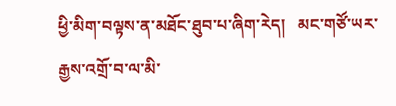ཕྱི་མིག་བལྟས་ན་མཐོང་ཐུབ་པ་ཞིག་རེད།   མང་གཙོ་ཡར་རྒྱས་འགྲོ་བ་ལ་མི་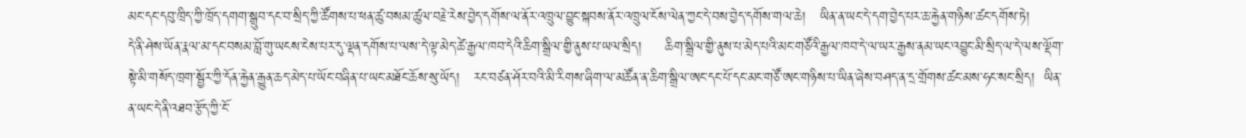མང་དང་དབུ་ཁྲིད་ཀྱི་ཁྲོད་དགག་སྒྲུབ་དང་བ་སྲིད་ཀྱི་ཚོགས་པ་ཕན་ཚུ་བསམ་ཚུལ་བརྗེ་རེས་བྱེད་དགོས་ལ་ནོར་འཁྲུལ་བྱུང་སྐབས་ནོར་འཁྲུལ་ངོས་ལེན་ཀྱང་དེ་བས་བྱེད་དགོས་གལ་ཆེ།   ཡིན་ན་ཡང་དེ་དག་བྱེད་པར་ཆ་རྐྱེན་གཉིས་ཚང་དགོས་ཏེ།      དེ་ནི་ཤེས་ཡོན་རྣལ་མ་དང་བསམ་བློ་གུ་ཡངས་ངེས་པར་དུ་ལྡན་དགོས་པ་ལས་དེ་ལྟ་མེད་ཚེ་རྒྱལ་ཁབ་དེའི་ཆིག་སྒྲིལ་གྱི་ནུས་པ་ཡལ་སྲིད།     ཆིག་སྒྲིལ་གྱི་ནུས་པ་མེད་པའི་མང་གཙོའི་རྒྱལ་ཁབ་དེ་ལ་ཡར་རྒྱས་ནམ་ཡང་འབྱུང་མི་སྲིད་ལ་དེ་ལས་ལྡོག་སྟེ་མི་གསོད་ཁྲག་སྦྱོར་ཀྱི་དོན་རྐྱེན་རྒྱུན་ཆད་མེད་པ་ཡོང་བཞིན་པ་ཡང་མཐོང་ཆོས་སུ་ཡོད།   རང་བཙན་ཤོར་བའི་མི་རིགས་ཞིག་ལ་མཚོན་ན་ཆིག་སྒྲིལ་ཨང་དང་པོ་དང་མང་གཙོ་ཨང་གཉིས་པ་ཡིན་ཞེས་བཤད་ན་དྲ་གྲོགས་ཚང་མས་ཧང་སང་སྲིད།  ཡིན་ན་ཡང་དེ་ནི་འཐབ་རྩོད་ཀྱི་ངོ་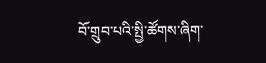བོ་གྲུབ་པའི་སྤྱི་ཚོགས་ཞིག་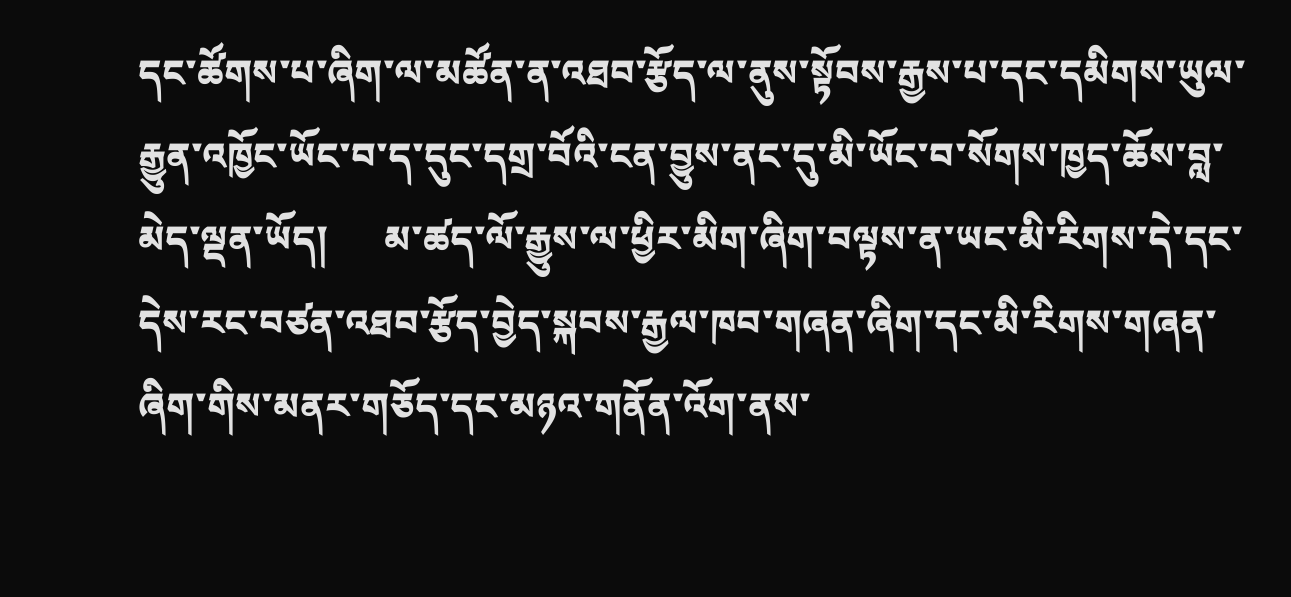དང་ཚོགས་པ་ཞིག་ལ་མཚོན་ན་འཐབ་རྩོད་ལ་ནུས་སྟོབས་རྒྱས་པ་དང་དམིགས་ཡུལ་རྒྱུན་འཁྱོང་ཡོང་བ་ད་དུང་དགྲ་བོའི་ངན་བྱུས་ནང་དུ་མི་ཡོང་བ་སོགས་ཁྱད་ཆོས་བླ་མེད་ལྡན་ཡོད།      མ་ཚད་ལོ་རྒྱུས་ལ་ཕྱིར་མིག་ཞིག་བལྟས་ན་ཡང་མི་རིགས་དེ་དང་དེས་རང་བཙན་འཐབ་རྩོད་བྱེད་སྐབས་རྒྱལ་ཁབ་གཞན་ཞིག་དང་མི་རིགས་གཞན་ཞིག་གིས་མནར་གཅོད་དང་མཉའ་གནོན་འོག་ནས་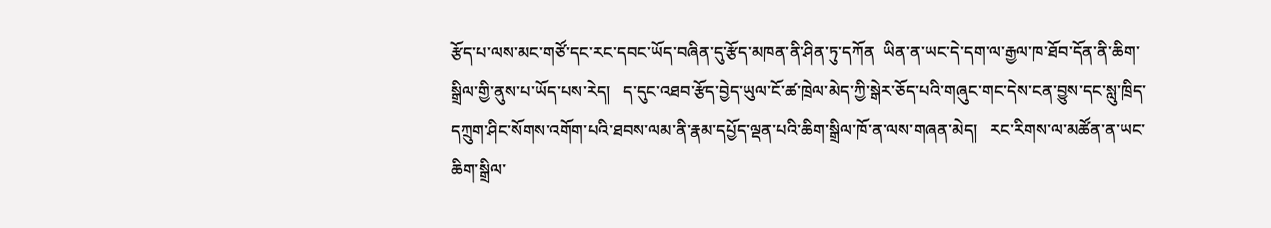རྩོད་པ་ལས་མང་གཙོ་དང་རང་དབང་ཡོད་བཞིན་དུ་རྩོད་མཁན་ནི་ཤིན་ཏུ་དཀོན  ཡིན་ན་ཡང་དེ་དག་ལ་རྒྱལ་ཁ་ཐོབ་དོན་ནི་ཆིག་སྒྲིལ་གྱི་ནུས་པ་ཡོད་པས་རེད།   ད་དུང་འཐབ་རྩོད་བྱེད་ཡུལ་ངོ་ཚ་ཁྲེལ་མེད་ཀྱི་སྒེར་ཅོད་པའི་གཞུང་གང་དེས་ངན་བྱུས་དང་སླུ་ཁྲིད་དཀྲུག་ཤིང་སོགས་འགོག་པའི་ཐབས་ལམ་ནི་རྣམ་དཔྱོད་ལྡན་པའི་ཆིག་སྒྲིལ་ཁོ་ན་ལས་གཞན་མེད།   རང་རིགས་ལ་མཚོན་ན་ཡང་ཆིག་སྒྲིལ་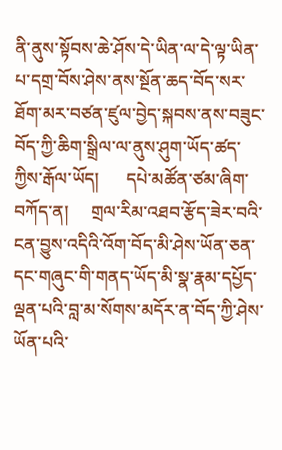ནི་ནུས་སྟོབས་ཆེ་ཤོས་དེ་ཡིན་ལ་དེ་ལྟ་ཡིན་པ་དགྲ་བོས་ཤེས་ནས་སྔོན་ཆད་བོད་སར་ཐོག་མར་བཙན་ཛུལ་བྱེད་སྐབས་ནས་བཟུང་བོད་ཀྱི་ཆིག་སྒྲིལ་ལ་ནུས་ཤུག་ཡོད་ཚད་ཀྱིས་རྒོལ་ཡོད།      དཔེ་མཚོན་ཙམ་ཞིག་བཀོད་ན།     གྲལ་རིམ་འཐབ་རྩོད་ཟེར་བའི་ངན་བྱུས་འདིའི་འོག་བོད་མི་ཤེས་ཡོན་ཅན་དང་གཞུང་གི་གནད་ཡོད་མི་སྣ་རྣམ་དཔྱོད་ལྡན་པའི་བླ་མ་སོགས་མདོར་ན་བོད་ཀྱི་ཤེས་ཡོན་པའི་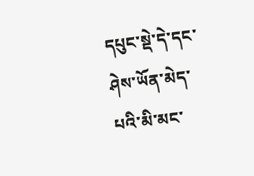དཔུང་སྡེ་དེ་དང་ཤེས་ཡོན་མེད་པའི་མི་མང་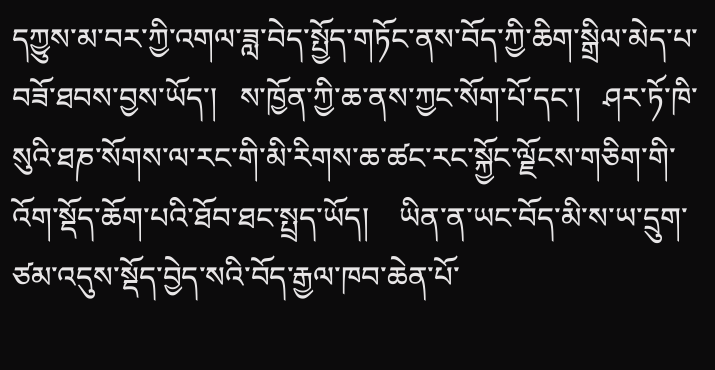དཀྱུས་མ་བར་ཀྱི་འགལ་ཟླ་བེད་སྤྱོད་གཏོང་ནས་བོད་ཀྱི་ཆིག་སྒྲིལ་མེད་པ་བཟོ་ཐབས་བྱས་ཡོད་།   ས་ཁྱོན་ཀྱི་ཆ་ནས་ཀྱང་སོག་པོ་དང་།   ཤར་ཏོ་ཁི་སུའི་ཐཎ་སོགས་ལ་རང་གི་མི་རིགས་ཆ་ཚང་རང་སྐྱོང་ལྗོངས་གཅིག་གི་འོག་སྡོད་ཆོག་པའི་ཐོབ་ཐང་སྤྲད་ཡོད།    ཡིན་ན་ཡང་བོད་མི་ས་ཡ་དྲུག་ཙམ་འདུས་སྡོད་བྱེད་སའི་བོད་རྒྱལ་ཁབ་ཆེན་པོ་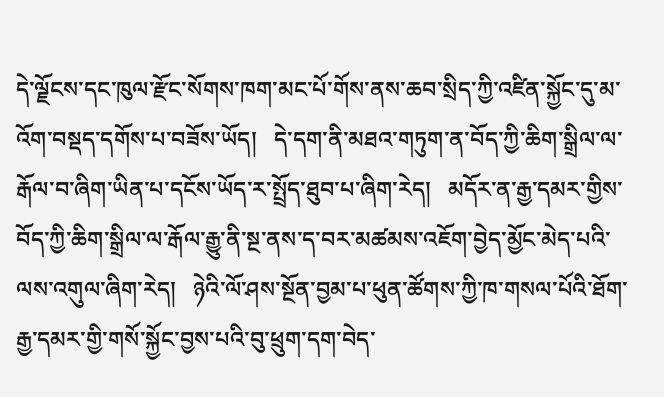དེ་ལྗོངས་དང་ཁུལ་རྫོང་སོགས་ཁག་མང་པོ་གོས་ནས་ཆབ་སྲིད་ཀྱི་འཛིན་སྐྱོང་དུ་མ་འོག་བསྡད་དགོས་པ་བཟོས་ཡོད།   དེ་དག་ནི་མཐའ་གཏུག་ན་བོད་ཀྱི་ཆིག་སྒྲིལ་ལ་རྒོལ་བ་ཞིག་ཡིན་པ་དངོས་ཡོད་ར་སྤྲོད་ཐུབ་པ་ཞིག་རེད།   མདོར་ན་རྒྱ་དམར་གྱིས་བོད་ཀྱི་ཆིག་སྒྲིལ་ལ་རྒོལ་རྒྱུ་ནི་སྔ་ནས་ད་བར་མཚམས་འཇོག་བྱེད་མྱོང་མེད་པའི་ལས་འགུལ་ཞིག་རེད།   ཉེའི་ལོ་ཤས་སྔོན་བྱམ་པ་ཕུན་ཚོགས་ཀྱི་ཁ་གསལ་པོའི་ཐོག་རྒྱ་དམར་གྱི་གསོ་སྐྱོང་བྱས་པའི་བུ་ཕྲུག་དག་བེད་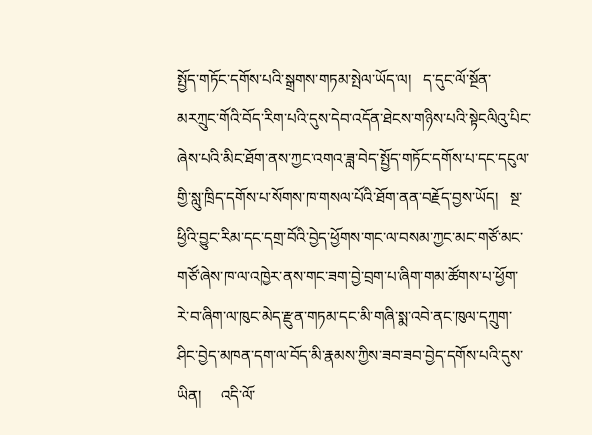སྤྱོད་གཏོང་དགོས་པའི་སྒྲགས་གཏམ་སྤེལ་ཡོད་ལ།   ད་དུང་ལོ་སྔོན་མརཀྲུང་གོའི་བོད་རིག་པའི་དུས་དེབ་འདོན་ཐེངས་གཉིས་པའི་སྟེངལིའུ་པིང་ཞེས་པའི་མིང་ཐོག་ནས་ཀྱང་འགའ་ཟླ་བེད་སྤྱོད་གཏོང་དགོས་པ་དང་དངུལ་གྱི་སླུ་ཁྲིད་དགོས་པ་སོགས་ཁ་གསལ་པོའི་ཐོག་ནན་བརྗོད་བྱས་ཡོད།   སྔ་ཕྱིའི་བྱུང་རིམ་དང་དགྲ་བོའི་བྱེད་ཕྱོགས་གང་ལ་བསམ་ཀྱང་མང་གཙོ་མང་གཙོ་ཞེས་ཁ་ལ་འཁྱེར་ནས་གང་ཟག་བྱེ་བྲག་པ་ཞིག་གམ་ཚོགས་པ་ཕྱོག་རེ་བ་ཞིག་ལ་ཁུང་མེད་རྫུན་གཏམ་དང་མི་གཞི་སྨ་འབེ་ནང་ཁུལ་དཀྲུག་ཤིང་བྱེད་མཁན་དག་ལ་བོད་མི་རྣམས་ཀྱིས་ཟབ་ཟབ་བྱེད་དགོས་པའི་དུས་ཡིན།     འདི་ལོ་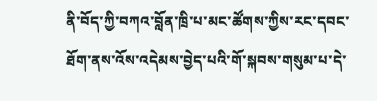ནི་བོད་ཀྱི་བཀའ་བློན་ཁྲི་པ་མང་ཚོགས་ཀྱིས་རང་དབང་ཐོག་ནས་འོས་འདེམས་བྱེད་པའི་གོ་སྐབས་གསུམ་པ་དེ་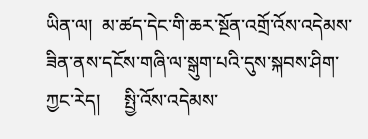ཡིན་ལ།  མ་ཚད་དེང་གི་ཆར་སྔོན་འགྲོ་འོས་འདེམས་ཟིན་ནས་དངོས་གཞི་ལ་སྒུག་པའི་དུས་སྐབས་ཤིག་ཀྱང་རེད།     སྤྱི་འོས་འདེམས་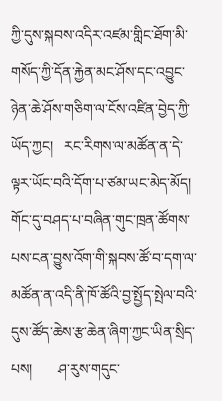ཀྱི་དུས་སྐབས་འདིར་འཛམ་གླིང་ཐོག་མི་གསོད་ཀྱི་དོན་རྐྱེན་མང་ཤོས་དང་འབྱུང་ཉེན་ཆེ་ཤོས་གཅིག་ལ་ངོས་འཛིན་བྱེད་ཀྱི་ཡོད་ཀྱང།   རང་རིགས་ལ་མཚོན་ན་དེ་ལྟར་ཡོང་བའི་དོག་པ་ཙམ་ཡང་མེད་མོད།    གོང་དུ་བཤད་པ་བཞིན་གུང་ཁྲན་ཚོགས་པས་ངན་བྱུས་འོག་གི་སྐབས་ཚོ་བ་དག་ལ་མཚོན་ན་འདི་ནི་ཁོ་ཚོའི་བྱ་སྤྱོད་སྤེལ་བའི་དུས་ཚོད་ཆེས་རྩ་ཆེན་ཞིག་ཀྱང་ཡིན་སྲིད་པས།       ཤ་རུས་གདུང་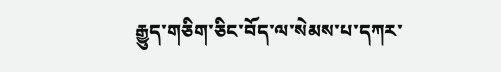རྒྱུད་གཅིག་ཅིང་བོད་ལ་སེམས་པ་དཀར་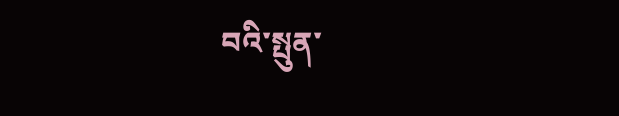བའི་སྤུན་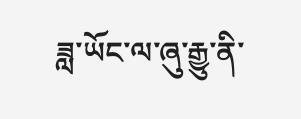ཟླ་ཡོང་ལ་ཞུ་རྒྱུ་ནི་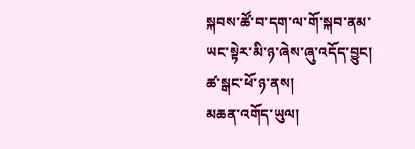སྐབས་ཚོ་བ་དག་ལ་གོ་སྐབ་ནམ་ཡང་སྟེར་མི་ཉ་ཞེས་ཞུ་འདོད་བྱུང།
ཚ་སྒང་ཕོ་ཉ་ནས།
མཆན་འགོད་ཡུལ།